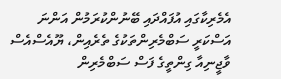އެމެރިކާގައި އުފައްދައި ބޭނުންކުރަމުން އަންނަ އަސްކަރީ ސަބްމެރިންތަކުގެ ތެރެއިން، ޔޫއެސްއެސް ވާޖީނިއާ ގިންތީގެ ފަސް ސަބްމެރިން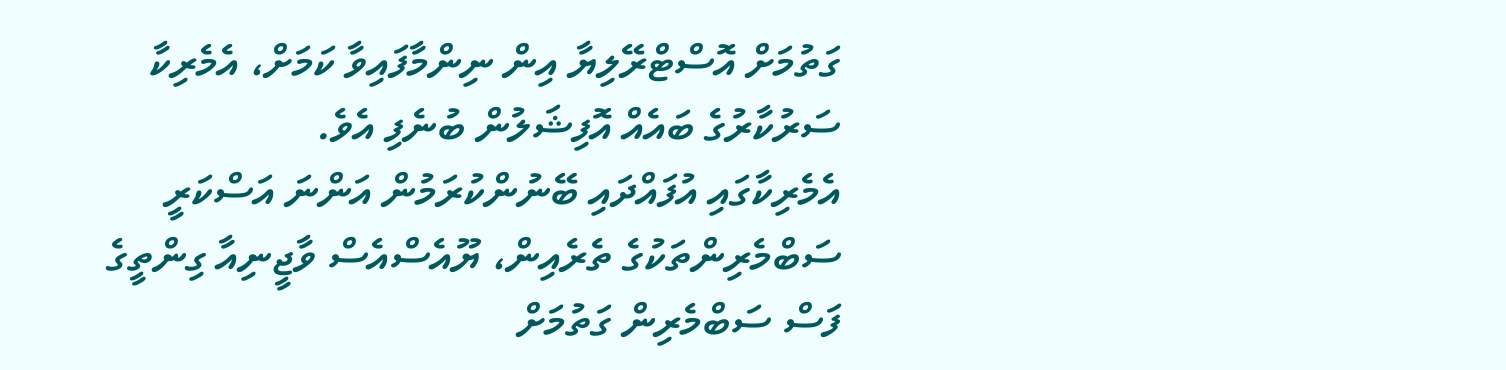ގަތުމަށް އޮސްޓްރޭލިޔާ އިން ނިންމާފައިވާ ކަމަށް، އެމެރިކާ ސަރުކާރުގެ ބައެއް އޮފިޝަލުން ބުނެފި އެވެ.
އެމެރިކާގައި އުފައްދައި ބޭނުންކުރަމުން އަންނަ އަސްކަރީ ސަބްމެރިންތަކުގެ ތެރެއިން، ޔޫއެސްއެސް ވާޖީނިއާ ގިންތީގެ ފަސް ސަބްމެރިން ގަތުމަށް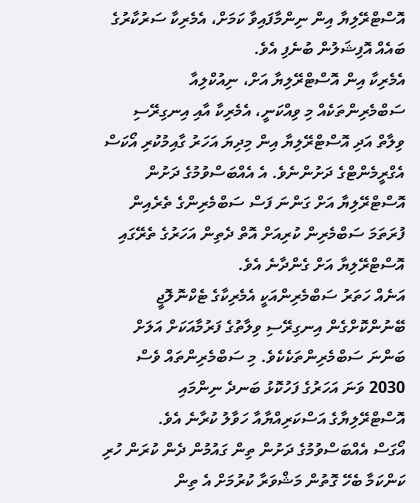އޮސްޓްރޭލިޔާ އިން ނިންމާފައިވާ ކަމަށް، އެމެރިކާ ސަރުކާރުގެ ބައެއް އޮފިޝަލުން ބުނެފި އެވެ.
އެމެރިކާ އިން އޮސްޓްރޭލިޔާ އަށް، ނިއުކްލިއާ ސަބްމެރިންތަކެއް މި ވިއްކަނީ، އެމެރިކާ އާއި އިނގިރޭސި ވިލާތް އަދި އޮސްޓްރޭލިޔާ އިން މިދިޔަ އަހަރު ގާއިމުކުރި އޯކަސް އެގްރީމެންޓްގެ ދަށުންނެވެ. އެ އެއްބަސްވުމުގެ ދަށުން އޮސްޓްރޭލިޔާ އަށް ގަންނަ ފަސް ސަބްމެރިންގެ ތެރެއިން ފުރަތަމަ ސަބްމެރިން ކުރިއަށް އޮތް ދެތިން އަހަރުގެ ތެރޭގައި އޮސްޓްރޭލިޔާ އަށް ގެންދާނެ އެވެ.
އަނެއް ހަތަރު ސަބްމެރިންއަކީ އެމެރިކާގެ ޓެކްނޮލޮޖީ ބޭނުންކޮށްގެން އިނގިރޭސި ވިލާތުގެ ފަރުމާއަކަށް އަލަށް ބަންނަ ސަބްމެރިންތަކެކެވެ. މި ސަބްމެރިންތައް ވެސް 2030 ވަނަ އަހަރުގެ ފަހުކޮޅު ބަނދެ ނިންމައި އޮސްޓްރޭލިޔާގެ އަސްކަރިއްޔާއާ ހަވާލު ކުރާނެ އެވެ.
އޯގަސް އެއްބަސްވުމުގެ ދަށުން ތިން ގައުމުން ދެން ކުރަން ހުރި ކަންކަމާ ބެހޭ ގޮތުން މަޝްވަރާ ކުރުމަށް އެ ތިން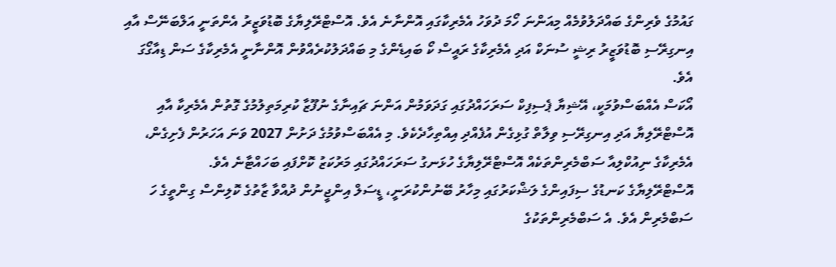ގައުމުގެ ވެރިންގެ ބައްދަލުވުމެއް މިއަންނަ ހޯމަ ދުވަހު އެމެރިކާގައި އޮންނާނެ އެވެ. އޮސްޓްރޭލިޔާގެ ބޮޑުވަޒީރު އެންތަނީ އަލްބަނޭސް އާއި އިނގިރޭސި ބޮޑުވަޒީރު ރިޝީ ސުނަކް އަދި އެމެރިކާގެ ރައީސް ކޯ ބައިޑެންގެ މި ބައްދަލުކުރެއްވުން އޮންނާނީ އެމެރިކާގެ ސަން ޑިއާގޯގަ އެވެ.
އޯކަސް އެއްބަސްވުމަކީ، އޭޝިޔާ ޕެސިފިކް ސަރަހައްދުގައި ގަދަވަމުން އަންނަ ޗައިނާގެ ނުފޫޒާ ކުރިމަތިލުމުގެ ގޮތުން އެމެރިކާ އާއި އޮސްޓްރޭލިޔާ އަދި އިނގިރޭސި ވިލާތް ގުޅިގެން އުފެއްދި އިއްތިހާދެކެވެ. މި އެއްބަސްވުމުގެ ދަށުން 2027 ވަނަ އަހަރުން ފެށިގެން، އެމެރިކާގެ ނިއުކްލިއާ ސަބްމެރިންތަކެއް އޮސްޓްރޭލިޔާގެ ހުޅަނގު ސަރަހައްދުގައި މަރުކަޒު ކޮށްފައި ބަހައްޓާނެ އެވެ.
އޮސްޓްރޭލިޔާގެ ކަނޑުގެ ސިފައިންގެ ލަޝްކަރުގައި މިހާރު ބޭނުންކުރަނީ، ޑީސަލް އިންޖީނުން ދުއްވާ ޒާތުގެ ކޮލިންސް ގިންތީގެ ހަ ސަބްމެރިން އެވެ. އެ ސަބްމެރިންތަކުގެ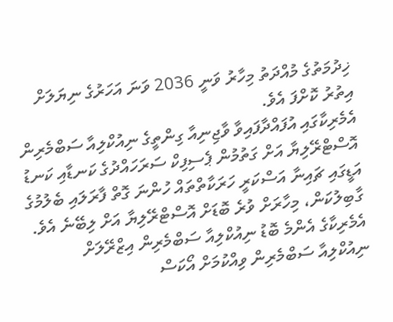ޚިދުމަތުގެ މުއްދަތު މިހާރު ވަނީ 2036 ވަނަ އަހަރުގެ ނިޔަލަށް އިތުރު ކޮށްފަ އެވެ.
އެމެރިކާގައި އުފައްދާފައިވާ ވާޖިނިއާ ގިންތީގެ ނިއުކްލިއާ ސަބްމެރިން އޮސްޓްރޭލިޔާ އަށް ގަތުމުން ޕެސިފިކް ސަރަހައްދުގެ ކަނޑާއި ކަނޑު އަޑީގައި ޗައިނާ އަސްކަރީ ހަރަކާތްތައް ހުންނަ ގޮތް ފާރަލައި ބެލުމުގެ ގާބިލުކަން، މިހާރަށް ވުރެ ބޮޑަށް އޮސްޓްރޭލިޔާ އަށް ލިބޭނެ އެވެ.
އެމެރިކާގެ އެންމެ ބޮޑު ނިއުކްލިއާ ސަބްމެރިން އިޒްރޭލަށް
ނިއުކްލިއާ ސަބްމެރިން ވިއްކުމަށް އޯކަސް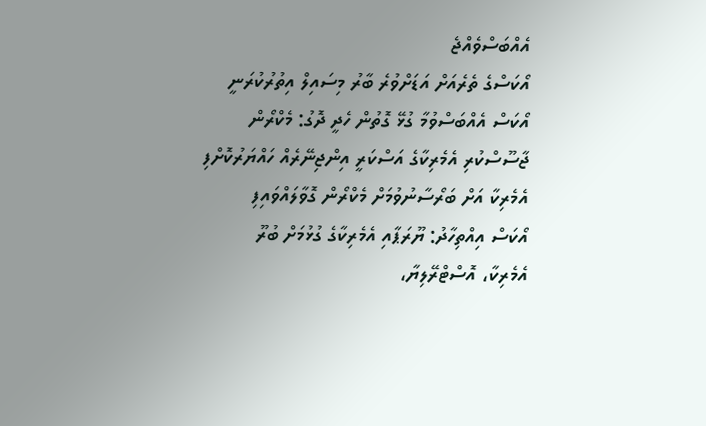އެއްބަސްވެއްޖެ
އޯކަސްގެ ތެރެއަށް އަޑަށްވުރެ ބާރު މިސައިލް އިތުރުކުރަނީ
އޯކަސް އެއްބަސްވުމާ ގުޅޭ ގޮތުން ހެދީ ދޮގު: މެކްރޯން
ޖާސޫސްކުރި އެމެރިކާގެ އަސްކަރީ އިންޖިނޭރެއް ހައްޔަރުކޮށްފި
އެމެރިކާ އަށް ބަރޯސާނުވުމަށް މެކްރޯން ގޮވާލައްވައިފި
އޯކަސް އިއްތިހާދު: ޔޫރަޕާއި އެމެރިކާގެ ގުޅުމަށް ބުރޫ
އެމެރިކާ، އޮސްޓްރޭލިޔާ،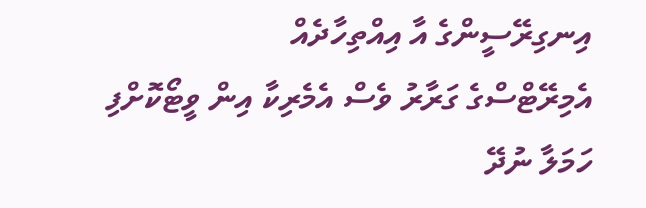އިނގިރޭސީންގެ އާ އިއްތިހާދެއް
އެމިރޭޓްސްގެ ގަރާރު ވެސް އެމެރިކާ އިން ވީޓޯކޮށްފި
ހަމަލާ ނުދޭ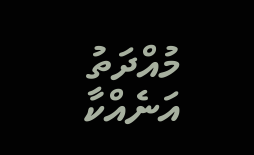މުއްދަތު އަނެއްކާ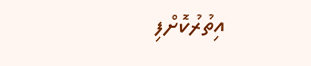އިތުރުކޮށްފި